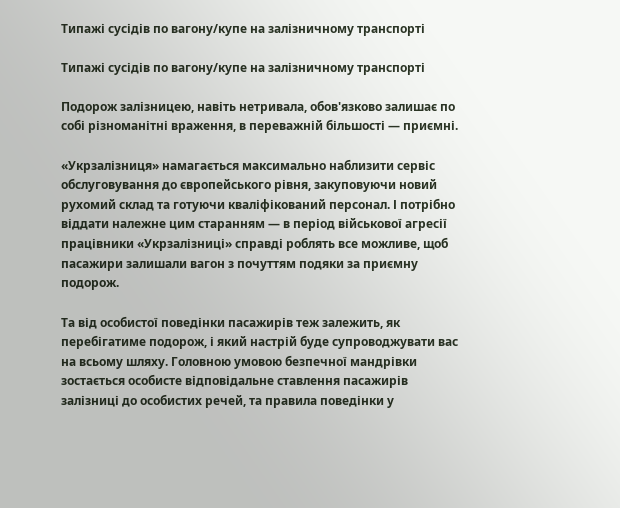Типажі сусідів по вагону/купе на залізничному транспорті

Типажі сусідів по вагону/купе на залізничному транспорті

Подорож залізницею, навіть нетривала, обов'язково залишає по собі різноманітні враження, в переважній більшості — приємні.

«Укрзалізниця» намагається максимально наблизити сервіс обслуговування до європейського рівня, закуповуючи новий рухомий склад та готуючи кваліфікований персонал. І потрібно віддати належне цим старанням — в період військової агресії працівники «Укрзалізниці» справді роблять все можливе, щоб пасажири залишали вагон з почуттям подяки за приємну подорож.

Та від особистої поведінки пасажирів теж залежить, як перебігатиме подорож, і який настрій буде супроводжувати вас на всьому шляху. Головною умовою безпечної мандрівки зостається особисте відповідальне ставлення пасажирів залізниці до особистих речей, та правила поведінки у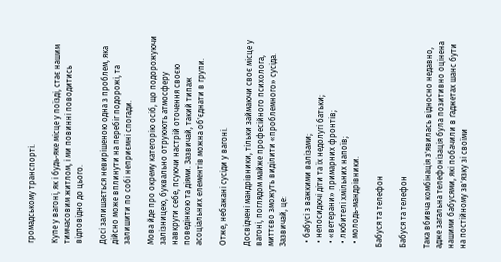громадському транспорті.

Купе у вагоні, як і будь-яке місце у поїзді, стає нашим тимчасовим житлом, і ми повинні поводитись відповідно до цього.

Досі залишається невирішеною одна з проблем, яка дійсно може вплинути на перебіг подорожі, та залишити по собі неприємні спогади.

Мова йде про окрему категорію осіб, що подорожуючи залізницею, буквально отруюють атмосферу навкруги себе, псуючи настрій оточення своєю поведінкою та діями. Зазвичай, такий типаж асоціальних елементів можна об'єднати в групи.

Отже, небажані сусіди у вагоні.

Досвідчені мандрівники, тільки займаючи своє місце у вагоні, поглядом майже професійного психолога, миттєво зможуть виділити «проблемного» сусіда. Зазвичай, це:

  • бабусі з важкими валізами;
  • непосидючі діти та їх недолугі батьки;
  • «ветерани» примарних фронтів;
  • любителі хмільних напоїв;
  • молодь-мандрівники.

Бабуся та телефон

Бабуся та телефон

Така вбивча комбінація з'явилась відносно недавно, адже загальна телефонізація була позитивно оцінена нашими бабусями, які побачили в ґаджетах шанс бути на постійному зв'язку зі своїми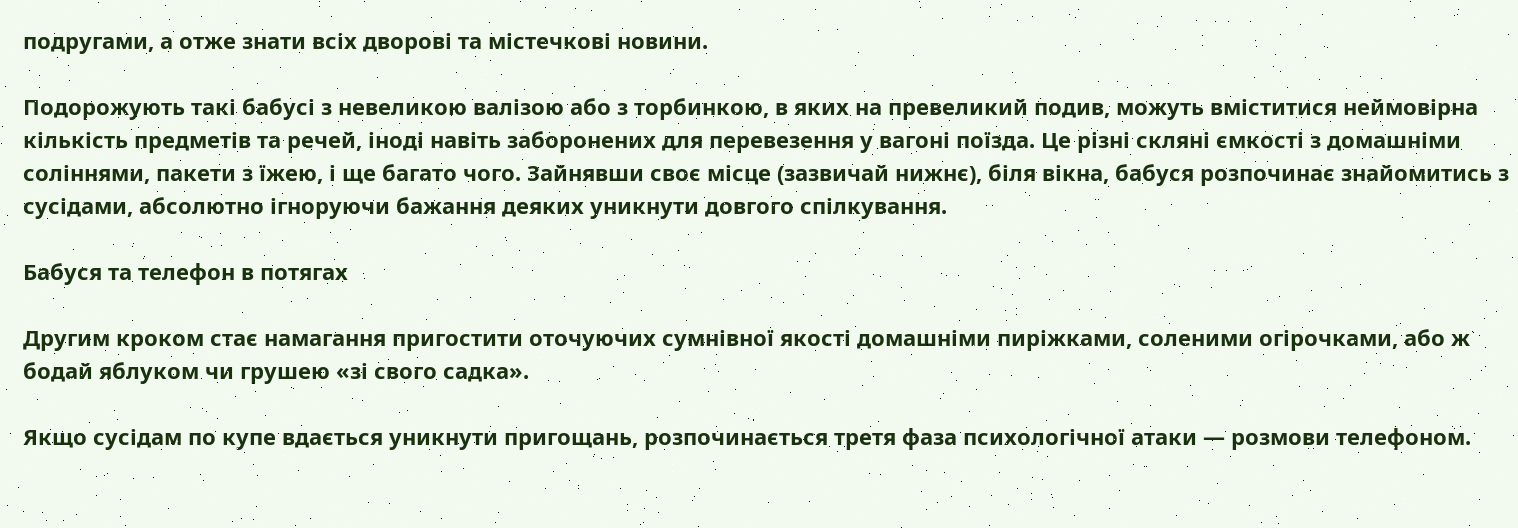подругами, а отже знати всіх дворові та містечкові новини.

Подорожують такі бабусі з невеликою валізою або з торбинкою, в яких на превеликий подив, можуть вміститися неймовірна кількість предметів та речей, іноді навіть заборонених для перевезення у вагоні поїзда. Це різні скляні ємкості з домашніми соліннями, пакети з їжею, і ще багато чого. Зайнявши своє місце (зазвичай нижнє), біля вікна, бабуся розпочинає знайомитись з сусідами, абсолютно ігноруючи бажання деяких уникнути довгого спілкування.

Бабуся та телефон в потягах

Другим кроком стає намагання пригостити оточуючих сумнівної якості домашніми пиріжками, соленими огірочками, або ж бодай яблуком чи грушею «зі свого садка».

Якщо сусідам по купе вдається уникнути пригощань, розпочинається третя фаза психологічної атаки — розмови телефоном.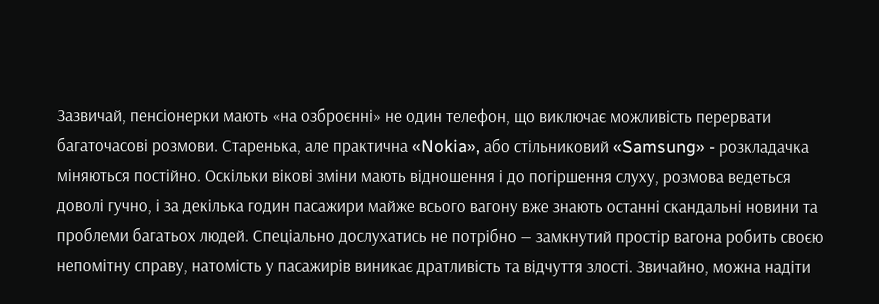Зазвичай, пенсіонерки мають «на озброєнні» не один телефон, що виключає можливість перервати багаточасові розмови. Старенька, але практична «Nokia», або стільниковий «Samsung» - розкладачка міняються постійно. Оскільки вікові зміни мають відношення і до погіршення слуху, розмова ведеться доволі гучно, і за декілька годин пасажири майже всього вагону вже знають останні скандальні новини та проблеми багатьох людей. Спеціально дослухатись не потрібно — замкнутий простір вагона робить своєю непомітну справу, натомість у пасажирів виникає дратливість та відчуття злості. Звичайно, можна надіти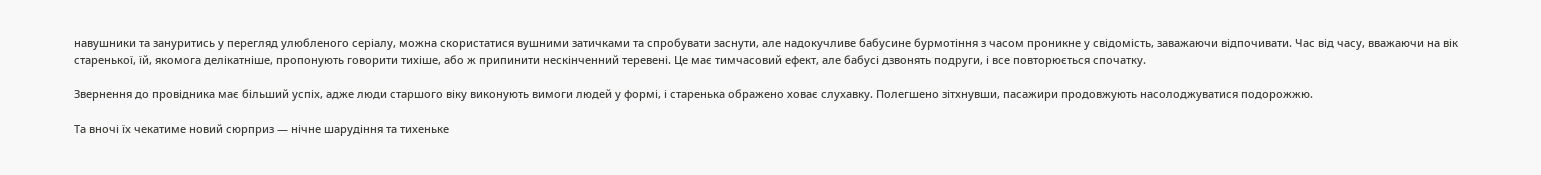навушники та зануритись у перегляд улюбленого серіалу, можна скористатися вушними затичками та спробувати заснути, але надокучливе бабусине бурмотіння з часом проникне у свідомість, заважаючи відпочивати. Час від часу, вважаючи на вік старенької, їй, якомога делікатніше, пропонують говорити тихіше, або ж припинити нескінченний теревені. Це має тимчасовий ефект, але бабусі дзвонять подруги, і все повторюється спочатку.

Звернення до провідника має більший успіх, адже люди старшого віку виконують вимоги людей у формі, і старенька ображено ховає слухавку. Полегшено зітхнувши, пасажири продовжують насолоджуватися подорожжю.

Та вночі їх чекатиме новий сюрприз — нічне шарудіння та тихеньке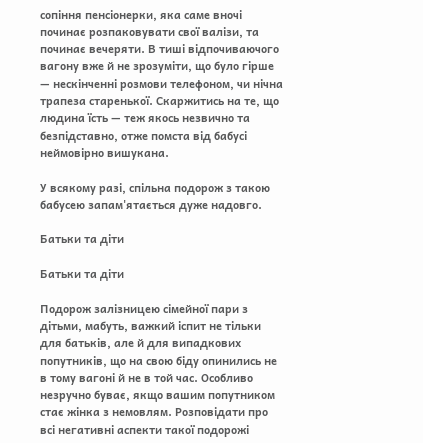сопіння пенсіонерки, яка саме вночі починає розпаковувати свої валізи, та починає вечеряти. В тиші відпочиваючого вагону вже й не зрозуміти, що було гірше — нескінченні розмови телефоном, чи нічна трапеза старенької. Скаржитись на те, що людина їсть — теж якось незвично та безпідставно, отже помста від бабусі неймовірно вишукана.

У всякому разі, спільна подорож з такою бабусею запам'ятається дуже надовго.

Батьки та діти

Батьки та діти

Подорож залізницею сімейної пари з дітьми, мабуть, важкий іспит не тільки для батьків, але й для випадкових попутників, що на свою біду опинились не в тому вагоні й не в той час. Особливо незручно буває, якщо вашим попутником стає жінка з немовлям. Розповідати про всі негативні аспекти такої подорожі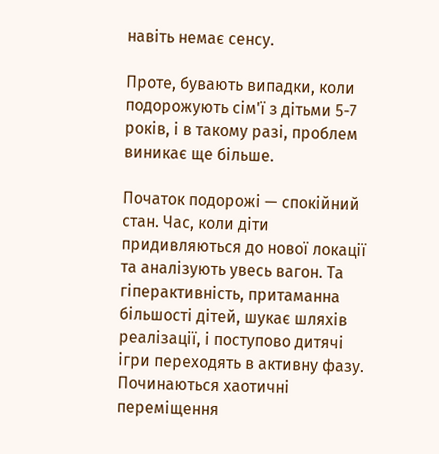навіть немає сенсу.

Проте, бувають випадки, коли подорожують сім'ї з дітьми 5-7 років, і в такому разі, проблем виникає ще більше.

Початок подорожі — спокійний стан. Час, коли діти придивляються до нової локації та аналізують увесь вагон. Та гіперактивність, притаманна більшості дітей, шукає шляхів реалізації, і поступово дитячі ігри переходять в активну фазу. Починаються хаотичні переміщення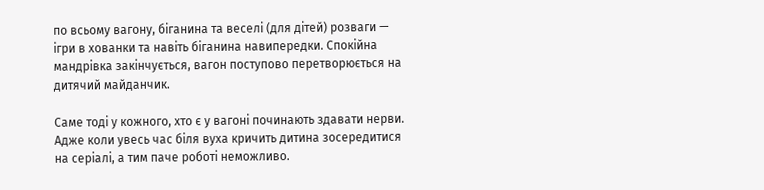по всьому вагону, біганина та веселі (для дітей) розваги — ігри в хованки та навіть біганина навипередки. Спокійна мандрівка закінчується, вагон поступово перетворюється на дитячий майданчик.

Саме тоді у кожного, хто є у вагоні починають здавати нерви. Адже коли увесь час біля вуха кричить дитина зосередитися на серіалі, а тим паче роботі неможливо.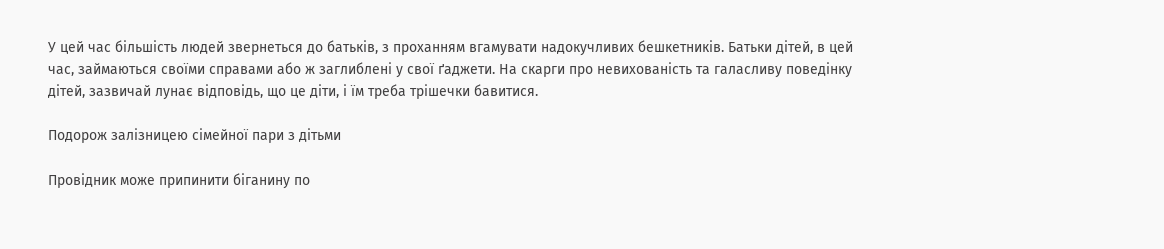У цей час більшість людей звернеться до батьків, з проханням вгамувати надокучливих бешкетників. Батьки дітей, в цей час, займаються своїми справами або ж заглиблені у свої ґаджети. На скарги про невихованість та галасливу поведінку дітей, зазвичай лунає відповідь, що це діти, і їм треба трішечки бавитися.

Подорож залізницею сімейної пари з дітьми

Провідник може припинити біганину по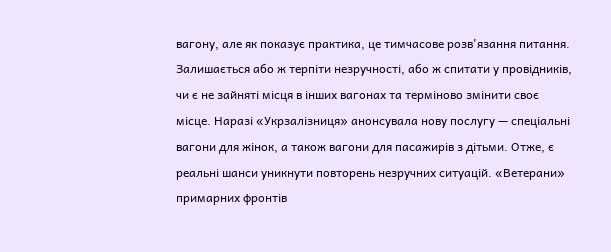вагону, але як показує практика, це тимчасове розв'язання питання. Залишається або ж терпіти незручності, або ж спитати у провідників, чи є не зайняті місця в інших вагонах та терміново змінити своє місце. Наразі «Укрзалізниця» анонсувала нову послугу — спеціальні вагони для жінок, а також вагони для пасажирів з дітьми. Отже, є реальні шанси уникнути повторень незручних ситуацій. «Ветерани» примарних фронтів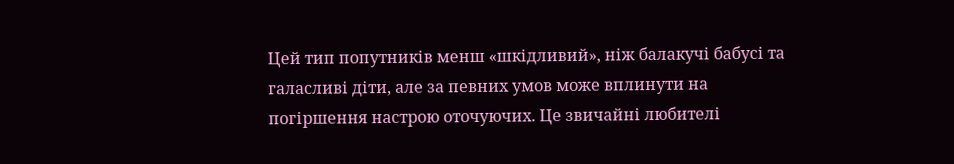Цей тип попутників менш «шкідливий», ніж балакучі бабусі та галасливі діти, але за певних умов може вплинути на погіршення настрою оточуючих. Це звичайні любителі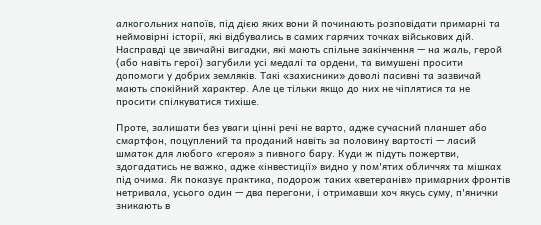алкогольних напоїв, під дією яких вони й починають розповідати примарні та неймовірні історії, які відбувались в самих гарячих точках військових дій. Насправді це звичайні вигадки, які мають спільне закінчення — на жаль, герой (або навіть герої) загубили усі медалі та ордени, та вимушені просити допомоги у добрих земляків. Такі «захисники» доволі пасивні та зазвичай мають спокійний характер. Але це тільки якщо до них не чіплятися та не просити спілкуватися тихіше.

Проте, залишати без уваги цінні речі не варто, адже сучасний планшет або смартфон, поцуплений та проданий навіть за половину вартості — ласий шматок для любого «героя» з пивного бару. Куди ж підуть пожертви, здогадатись не важко, адже «інвестиції» видно у пом'ятих обличчях та мішках під очима. Як показує практика, подорож таких «ветеранів» примарних фронтів нетривала, усього один — два перегони, і отримавши хоч якусь суму, п'янички зникають в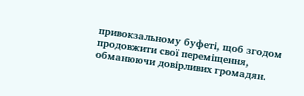привокзальному буфеті, щоб згодом продовжити свої переміщення, обманюючи довірливих громадян.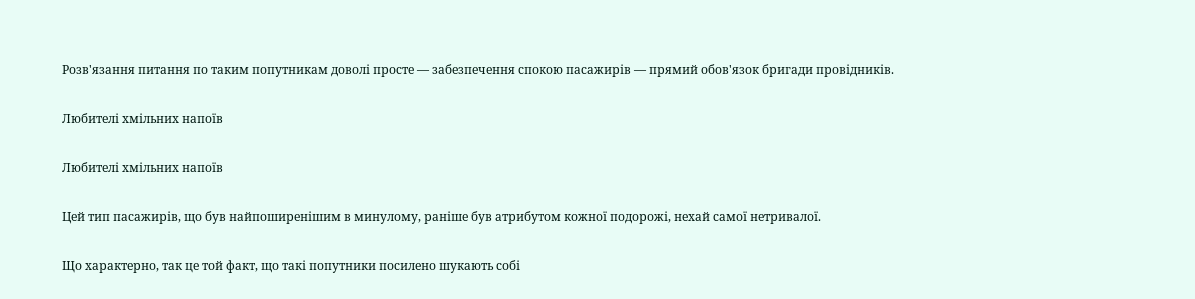Розв'язання питання по таким попутникам доволі просте — забезпечення спокою пасажирів — прямий обов'язок бригади провідників.

Любителі хмільних напоїв

Любителі хмільних напоїв

Цей тип пасажирів, що був найпоширенішим в минулому, раніше був атрибутом кожної подорожі, нехай самої нетривалої.

Що характерно, так це той факт, що такі попутники посилено шукають собі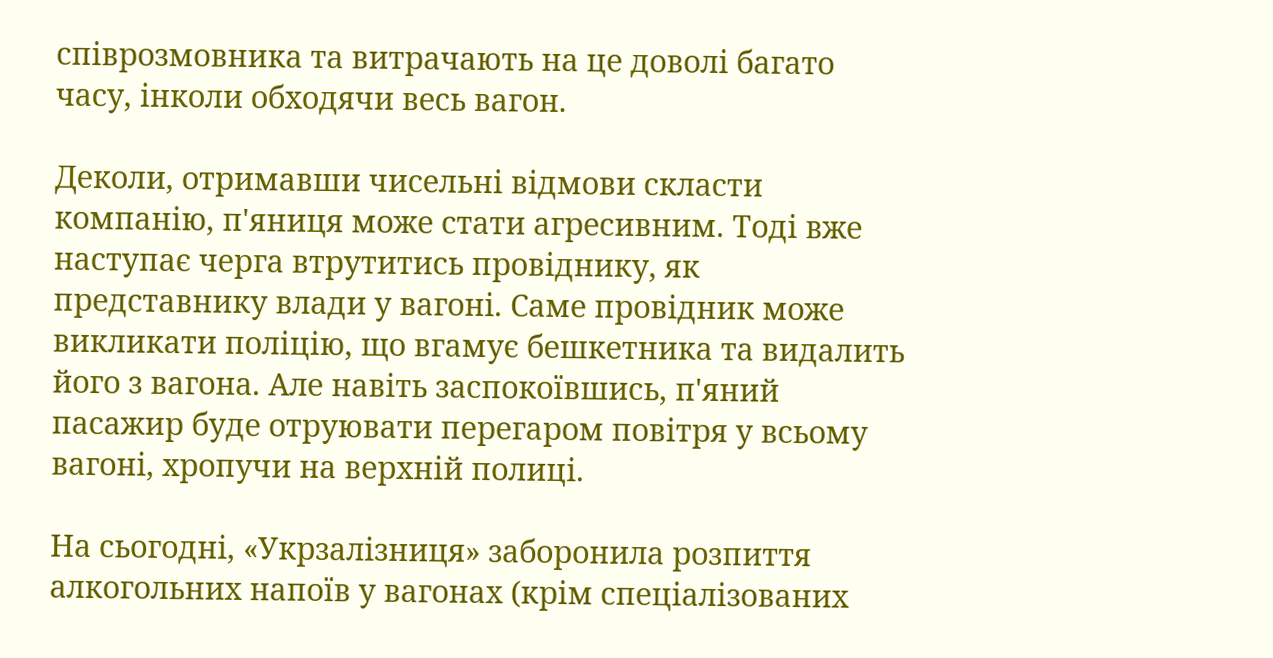співрозмовника та витрачають на це доволі багато часу, інколи обходячи весь вагон.

Деколи, отримавши чисельні відмови скласти компанію, п'яниця може стати агресивним. Тоді вже наступає черга втрутитись провіднику, як представнику влади у вагоні. Саме провідник може викликати поліцію, що вгамує бешкетника та видалить його з вагона. Але навіть заспокоївшись, п'яний пасажир буде отруювати перегаром повітря у всьому вагоні, хропучи на верхній полиці.

На сьогодні, «Укрзалізниця» заборонила розпиття алкогольних напоїв у вагонах (крім спеціалізованих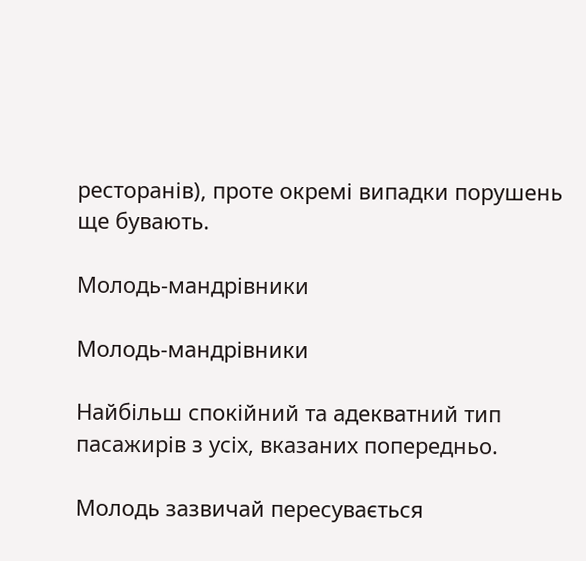ресторанів), проте окремі випадки порушень ще бувають.

Молодь-мандрівники

Молодь-мандрівники

Найбільш спокійний та адекватний тип пасажирів з усіх, вказаних попередньо.

Молодь зазвичай пересувається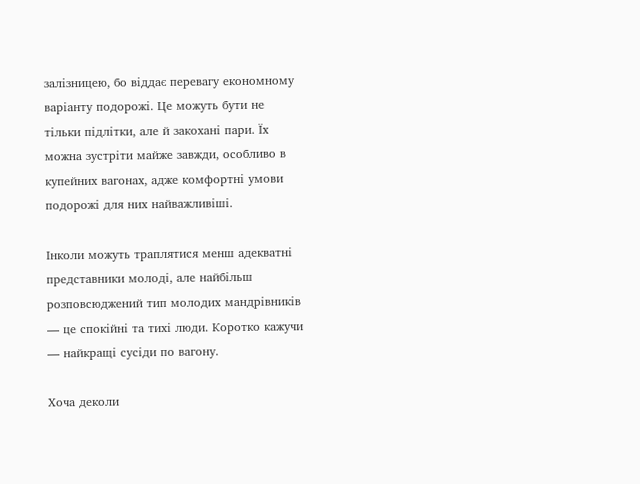залізницею, бо віддає перевагу економному варіанту подорожі. Це можуть бути не тільки підлітки, але й закохані пари. Їх можна зустріти майже завжди, особливо в купейних вагонах, адже комфортні умови подорожі для них найважливіші.

Інколи можуть траплятися менш адекватні представники молоді, але найбільш розповсюджений тип молодих мандрівників — це спокійні та тихі люди. Коротко кажучи — найкращі сусіди по вагону.

Хоча деколи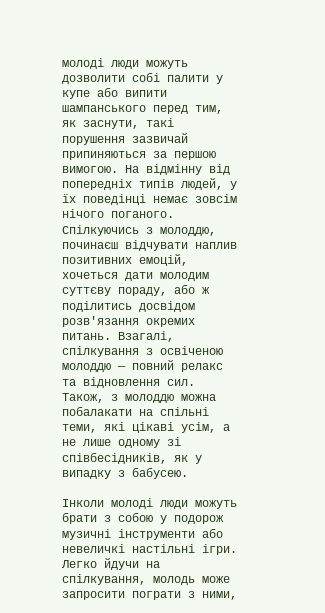молоді люди можуть дозволити собі палити у купе або випити шампанського перед тим, як заснути, такі порушення зазвичай припиняються за першою вимогою. На відмінну від попередніх типів людей, у їх поведінці немає зовсім нічого поганого. Спілкуючись з молоддю, починаєш відчувати наплив позитивних емоцій, хочеться дати молодим суттєву пораду, або ж поділитись досвідом розв'язання окремих питань. Взагалі, спілкування з освіченою молоддю — повний релакс та відновлення сил. Також, з молоддю можна побалакати на спільні теми, які цікаві усім, а не лише одному зі співбесідників, як у випадку з бабусею.

Інколи молоді люди можуть брати з собою у подорож музичні інструменти або невеличкі настільні ігри. Легко йдучи на спілкування, молодь може запросити пограти з ними,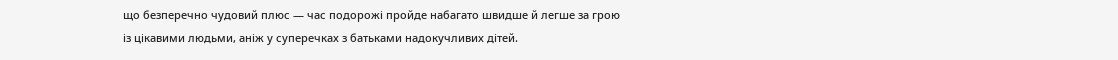що безперечно чудовий плюс — час подорожі пройде набагато швидше й легше за грою із цікавими людьми, аніж у суперечках з батьками надокучливих дітей.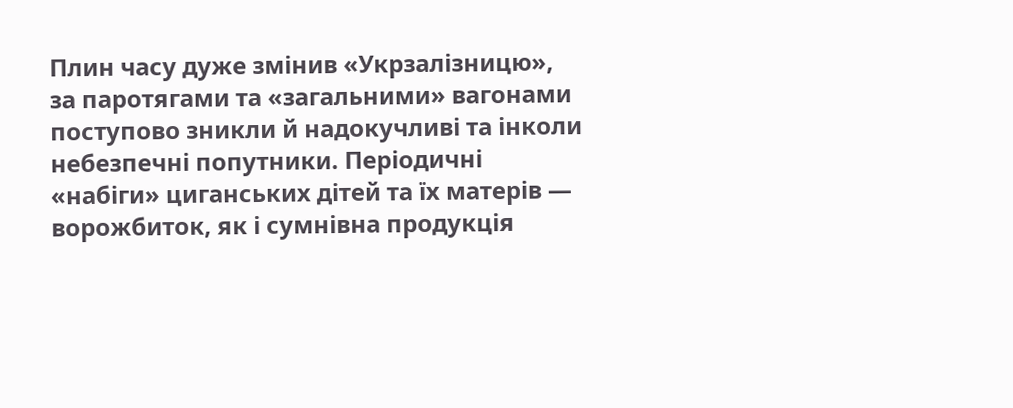Плин часу дуже змінив «Укрзалізницю», за паротягами та «загальними» вагонами поступово зникли й надокучливі та інколи небезпечні попутники. Періодичні «набіги» циганських дітей та їх матерів — ворожбиток, як і сумнівна продукція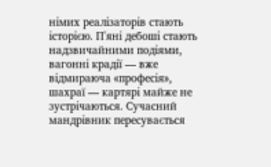німих реалізаторів стають історією. П'яні дебоші стають надзвичайними подіями, вагонні крадії — вже відмираюча «професія», шахраї — картярі майже не зустрічаються. Сучасний мандрівник пересувається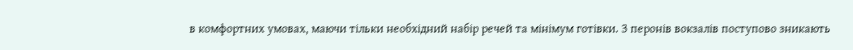в комфортних умовах, маючи тільки необхідний набір речей та мінімум готівки. З перонів вокзалів поступово зникають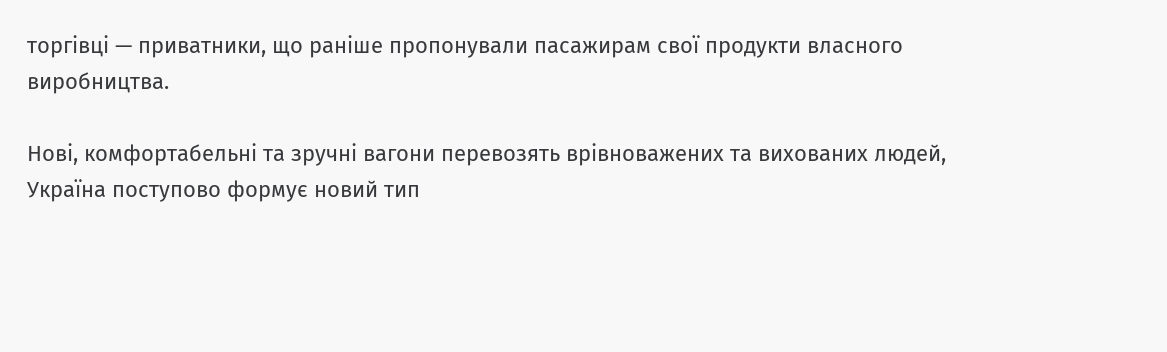торгівці — приватники, що раніше пропонували пасажирам свої продукти власного виробництва.

Нові, комфортабельні та зручні вагони перевозять врівноважених та вихованих людей, Україна поступово формує новий тип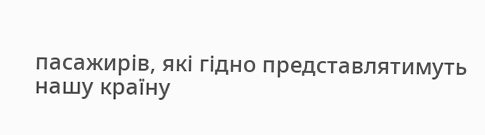пасажирів, які гідно представлятимуть нашу країну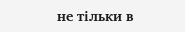не тільки в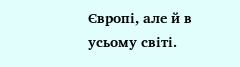Європі, але й в усьому світі.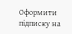Оформити підписку на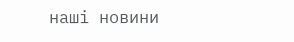наші новини